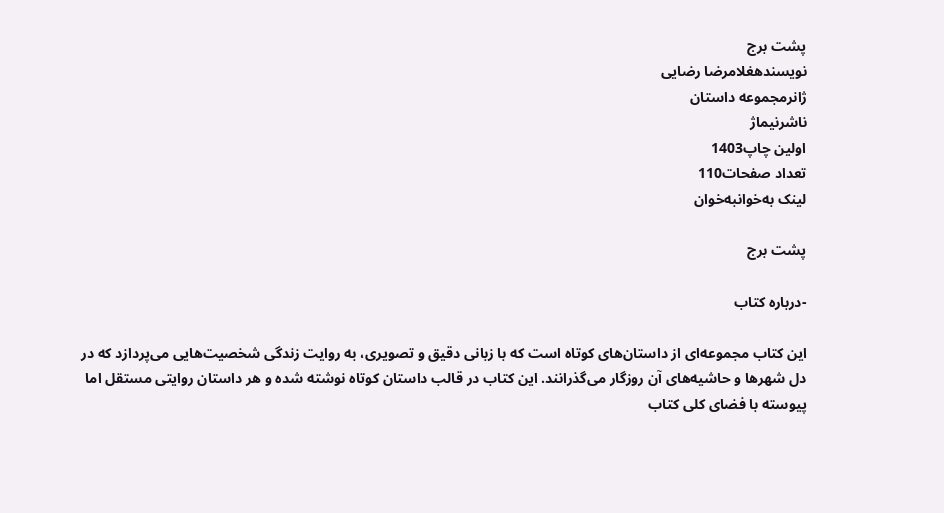پشت برج
نویسندهغلامرضا رضایی
ژانرمجموعه داستان
ناشرنیماژ
اولین چاپ1403
تعداد صفحات110
لینک به‌خوانبه‌خوان

پشت برج

-درباره کتاب

این کتاب مجموعه‌ای از داستان‌های کوتاه است که با زبانی دقیق و تصویری، به روایت زندگی شخصیت‌هایی می‌پردازد که در دل شهرها و حاشیه‌های آن روزگار می‌گذرانند. این کتاب در قالب داستان کوتاه نوشته شده و هر داستان روایتی مستقل اما پیوسته با فضای کلی کتاب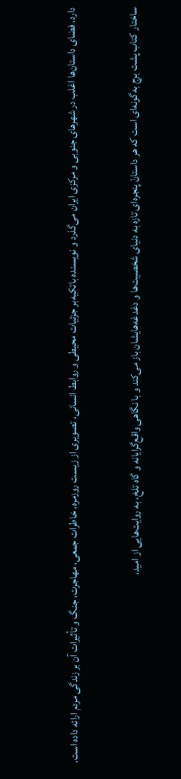دارد. فضای داستان‌ها اغلب در شهرهای جنوبی و مرکزی ایران می‌گذرد و نویسنده باتکیه‌بر جزئیات محیطی و روابط انسانی، تصویری از زیست روزمره، خاطرات جمعی، مهاجرت، جنگ و تأثیرات آن بر زندگی مردم ارائه داده است.

ساختار کتاب پشت برج به‌گونه‌ای است که هر داستانْ پنجره‌ای تازه به دنیای شخصیت‌ها و دغدغه‌هایشان باز می‌کند و با نگاهی واقع‌گرایانه و گاه تلخ، به روایت‌هایی از امید،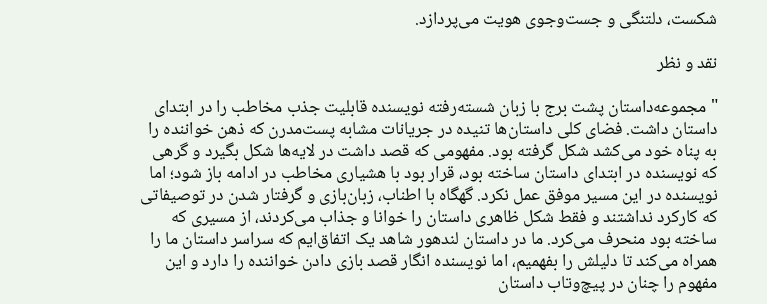شکست، دلتنگی و جست‌وجوی هویت می‌پردازد.

نقد و نظر

"مجموعه‌داستان پشت برج با زبان شسته‌رفته نویسنده قابلیت جذب مخاطب را در ابتدای داستان داشت. فضای کلی داستان‌ها تنیده در جریانات مشابه پست‌مدرن که ذهن خواننده را به پناه خود می‌کشد شکل گرفته بود. مفهومی که قصد داشت در لایه‌ها شکل بگیرد و گرهی که نویسنده در ابتدای داستان ساخته بود، قرار بود با هشیاری مخاطب در ادامه باز شود؛ اما نویسنده در این مسیر موفق عمل نکرد. گهگاه با اطناب، زبان‌بازی و گرفتار شدن در توصیفاتی که کارکرد نداشتند و فقط شکل ظاهری داستان را خوانا و جذاب می‌کردند، از مسیری که ساخته بود منحرف می‌کرد. ما در داستان لندهور شاهد یک اتفاق‌ایم که سراسر داستان ما را همراه می‌کند تا دلیلش را بفهمیم، اما نویسنده انگار قصد بازی دادن خواننده را دارد و این مفهوم را چنان در پیچ‌وتاب داستان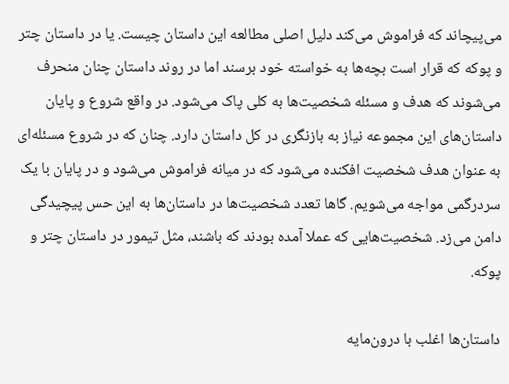می‌پیچاند که فراموش می‌کند دلیل اصلی مطالعه این داستان چیست. یا در داستان چتر و پوکه که قرار است بچه‌ها به خواسته خود برسند اما در روند داستان چنان منحرف می‌شوند که هدف و مسئله شخصیت‌ها به کلی پاک می‌شود. در واقع شروع و پایان داستان‌های این مجموعه نیاز به بازنگری در کل داستان دارد. چنان که در شروع مسئله‌ای به عنوان هدف شخصیت افکنده می‌شود که در میانه فراموش می‌شود و در پایان با یک سردرگمی مواجه می‌شویم. گاها تعدد شخصیت‌ها در داستان‌ها به این حس پیچیدگی دامن می‌زد. شخصیت‌هایی که عملا آمده بودند که باشند، مثل تیمور در داستان چتر و پوکه.

داستان‌ها اغلب با درون‌مایه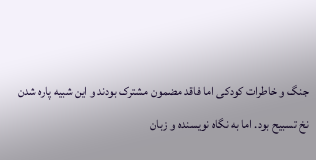جنگ و خاطرات کودکی اما فاقد مضمون مشترک بودند و این شبیه پاره شدن نخ تسبیح بود. اما به نگاه نویسنده و زبان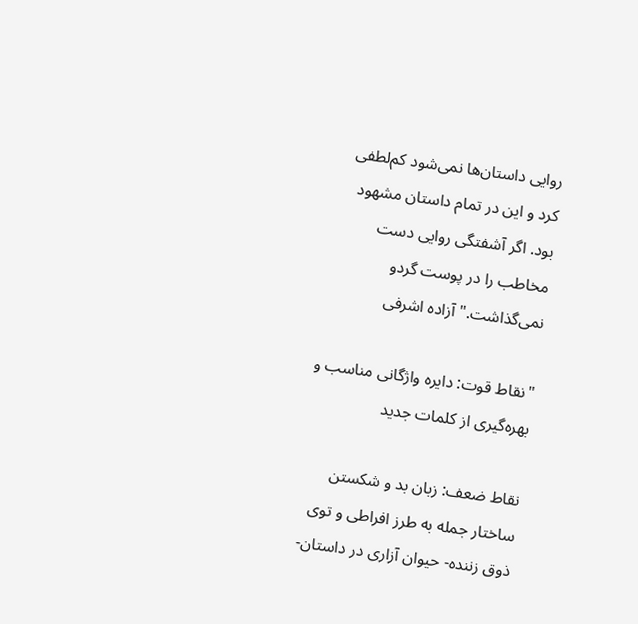روایی داستان‌ها نمی‌شود کم‌لطفی کرد و این در تمام داستان مشهود بود. اگر آشفتگی روایی دست مخاطب را در پوست گردو نمی‌گذاشت." آزاده اشرفی

"نقاط قوت: دایره واژگانی مناسب و بهره‌گیری از کلمات جدید

نقاط ضعف: زبان بد و شکستن ساختار جمله به طرز افراطی و توی ذوق زننده- حیوان آزاری در داستان-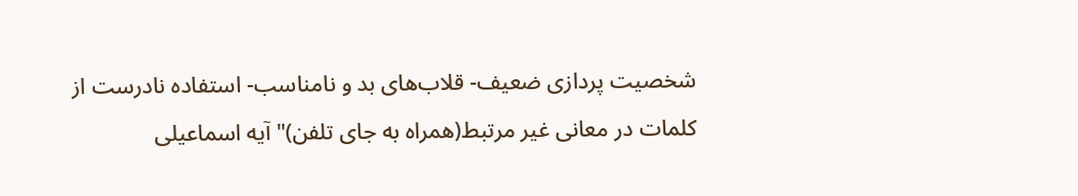شخصیت پردازی ضعیف- قلاب‌های بد و نامناسب- استفاده نادرست از کلمات در معانی غیر مرتبط(همراه به جای تلفن)" آیه اسماعیلی